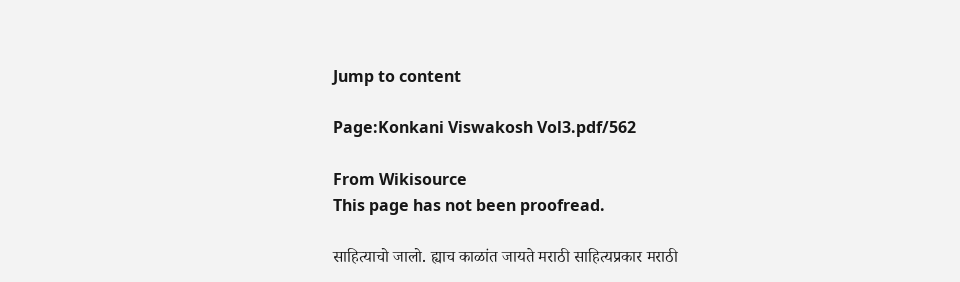Jump to content

Page:Konkani Viswakosh Vol3.pdf/562

From Wikisource
This page has not been proofread.

साहित्याचो जालो. ह्याच काळांत जायते मराठी साहित्यप्रकार मराठी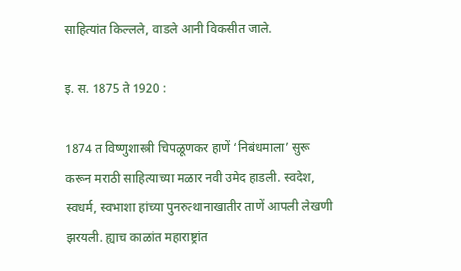साहित्यांत किल्लले, वाडले आनी विकसीत जाले.

इ. स. 1875 ते 1920 :

1874 त विष्णुशास्त्री चिपळूणकर हाणें ‘निबंधमाला’ सुरू करून मराठी साहित्याच्या मळार नवी उमेद हाडली. स्वदेश, स्वधर्म, स्वभाशा हांच्या पुनरुत्थानाखातीर ताणें आपली लेखणी झरयली. ह्याच काळांत महाराष्ट्रांत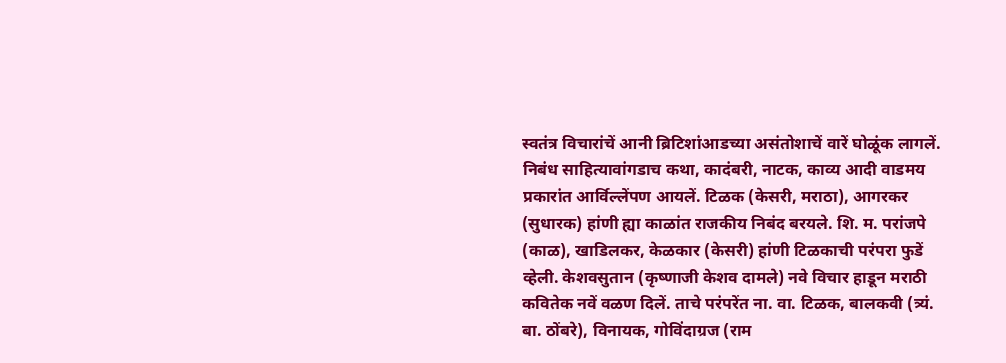स्वतंत्र विचारांचें आनी ब्रिटिशांआडच्या असंतोशाचें वारें घोळूंक लागलें. निबंध साहित्यावांगडाच कथा, कादंबरी, नाटक, काव्य आदी वाडमय प्रकारांत आर्विल्लेंपण आयलें. टिळक (केसरी, मराठा), आगरकर (सुधारक) हांणी ह्या काळांत राजकीय निबंद बरयले. शि. म. परांजपे (काळ), खाडिलकर, केळकार (केसरी) हांणी टिळकाची परंपरा फुडें व्हेली. केशवसुतान (कृष्णाजी केशव दामले) नवे विचार हाडून मराठी कवितेक नवें वळण दिलें. ताचे परंपरेंत ना. वा. टिळक, बालकवी (त्र्यं. बा. ठोंबरे), विनायक, गोविंदाग्रज (राम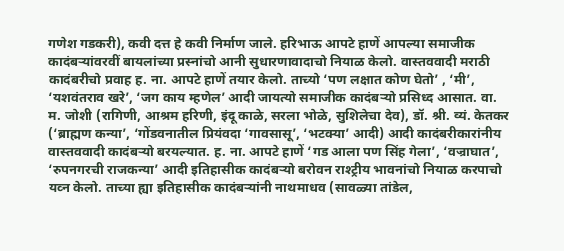गणेश गडकरी), कवी दत्त हे कवी निर्माण जाले. हरिभाऊ आपटे हाणें आपल्या समाजीक कादंबऱ्यांवरवीं बायलांच्या प्रस्नांचो आनी सुधारणावादाचो नियाळ केलो. वास्तववादी मराठी कादंबरीचो प्रवाह ह. ना. आपटे हाणें तयार केलो. ताच्यो ‘पण लक्षात कोण घेतो’ , ‘मी’, ‘यशवंतराव खरे’, ‘जग काय म्हणेल’ आदी जायत्यो समाजीक कादंबऱ्यो प्रसिध्द आसात. वा. म. जोशी (रागिणी, आश्रम हरिणी, इंदू काळे, सरला भोळे, सुशिलेचा देव), डॉ. श्री. व्यं. केतकर (‘ब्राह्मण कन्या’, ‘गोंडवनातील प्रियंवदा ‘गावसासू’, ‘भटक्या’ आदी) आदी कादंबरीकारांनीय वास्तववादी कादंबऱ्यो बरयल्यात. ह. ना. आपटे हाणें ‘गड आला पण सिंह गेला’, ‘वज्राघात’, ‘रुपनगरची राजकन्या’ आदी इतिहासीक कादंबऱ्यो बरोवन राश्ट्रीय भावनांचो नियाळ करपाचो यव्न केलो. ताच्या ह्या इतिहासीक कादंबऱ्यांनी नाथमाधव (सावळ्या तांडेल,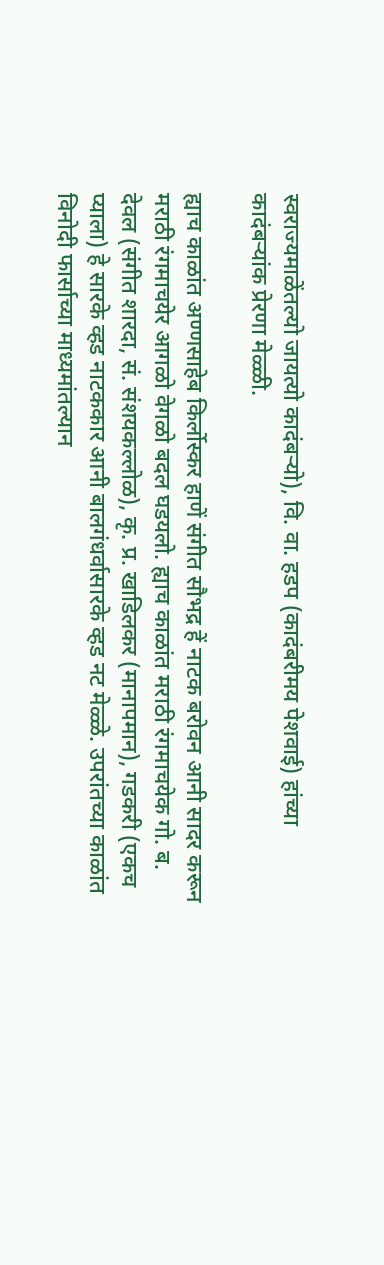स्वराज्यमाळेंतल्यो जायत्यो कादंबऱ्यो), वि. वा. हडप (कादंबरीमय पेशवाई) हांच्या कादंबऱ्यांक प्रेरणा मेळ्ळी.

ह्याच काळांत अण्णसाहेब किर्लोस्कर हाणें संगीत सौभद्र हें नाटक बरोवन आनी सादर करून मराठी रंगमाचयेर आगळो वेगळो बदल घडयलो. ह्याच काळांत मराठी रंगमाचयेक गो. ब. देवल (संगीत शारदा, सं. संशयकल्लोळ), कृ. प्र. खाडिलकर (मानापमान), गडकरी (एकच प्याला) हे सारके व्हड नाटककार आनी बालगंधर्वासारके व्हड नट मेळ्ळे. उपरांतच्या काळांत विनोदी फार्साच्या माध्यमांतल्यान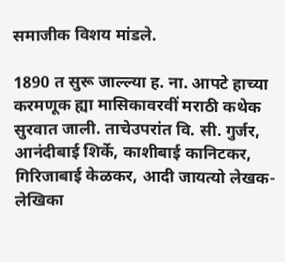समाजीक विशय मांडले.

1890 त सुरू जाल्ल्या ह. ना. आपटे हाच्या करमणूक ह्या मासिकावरवीं मराठी कथेक सुरवात जाली. ताचेउपरांत वि. सी. गुर्जर, आनंदीबाई शिर्के, काशीबाई कानिटकर, गिरिजाबाई केळकर, आदी जायत्यो लेखक-लेखिका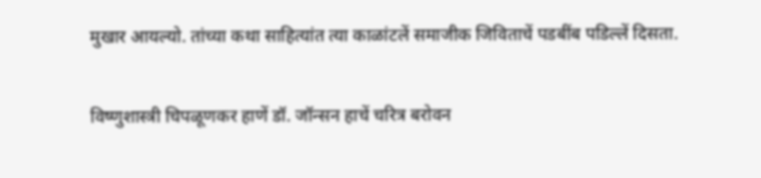मुखार आयल्यो. तांच्या कथा साहित्यांत त्या काळांटलें समाजीक जिविताचें पडबींब पडिल्लें दिसता.

विष्णुशास्त्री चिपळूणकर हाणें डॉ. जॉन्सन हाचें चरित्र बरोवन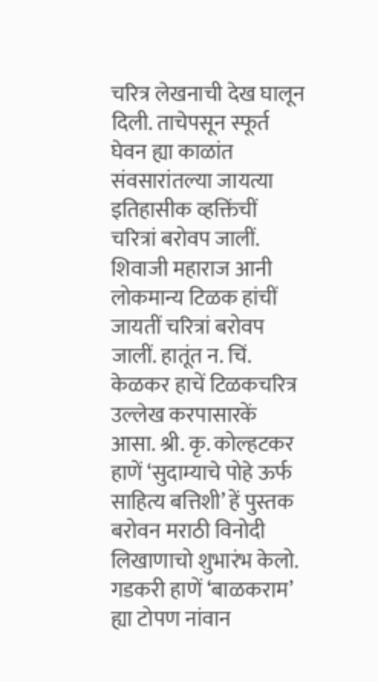चरित्र लेखनाची देख घालून दिली. ताचेपसून स्फूर्त घेवन ह्या काळांत संवसारांतल्या जायत्या इतिहासीक व्हक्तिंचीं चरित्रां बरोवप जालीं. शिवाजी महाराज आनी लोकमान्य टिळक हांचीं जायतीं चरित्रां बरोवप जालीं. हातूंत न. चिं. केळकर हाचें टिळकचरित्र उल्लेख करपासारकें आसा. श्री. कृ. कोल्हटकर हाणें ‘सुदाम्याचे पोहे ऊर्फ साहित्य बत्तिशी’ हें पुस्तक बरोवन मराठी विनोदी लिखाणाचो शुभारंभ केलो. गडकरी हाणें ‘बाळकराम’ ह्या टोपण नांवान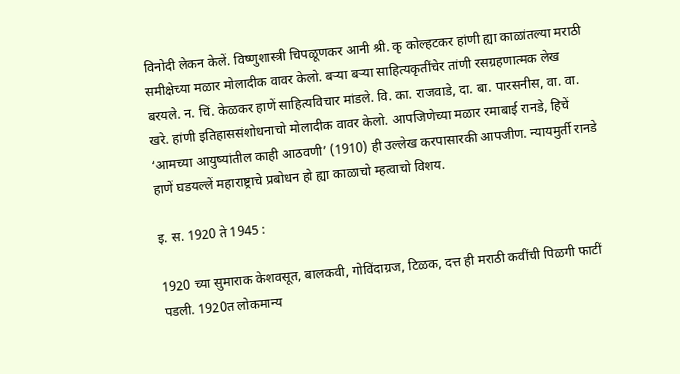विनोदी लेकन केलें. विष्णुशास्त्री चिपळूणकर आनी श्री. कृ कोल्हटकर हांणी ह्या काळांतल्या मराठी समीक्षेच्या मळार मोलादीक वावर केलो. बऱ्या बऱ्या साहित्यकृतींचेर तांणी रसग्रहणात्मक लेख बरयले. न. चिं. केळकर हाणें साहित्यविचार मांडले. वि. का. राजवाडे, दा. बा. पारसनीस, वा. वा. खरे. हांणी इतिहाससंशोधनाचो मोलादीक वावर केलो. आपजिणेच्या मळार रमाबाई रानडे, हिचें ‘आमच्या आयुष्यांतील काही आठवणी’ (1910) ही उल्लेख करपासारकी आपजीण. न्यायमुर्ती रानडे हाणें घडयल्लें महाराष्ट्राचे प्रबोधन हो ह्या काळाचो म्हत्वाचो विशय.

इ. स. 1920 ते 1945 :

1920 च्या सुमाराक केशवसूत, बालकवी, गोविंदाग्रज, टिळक, दत्त ही मराठी कवींची पिळगी फाटीं पडली. 1920त लोकमान्य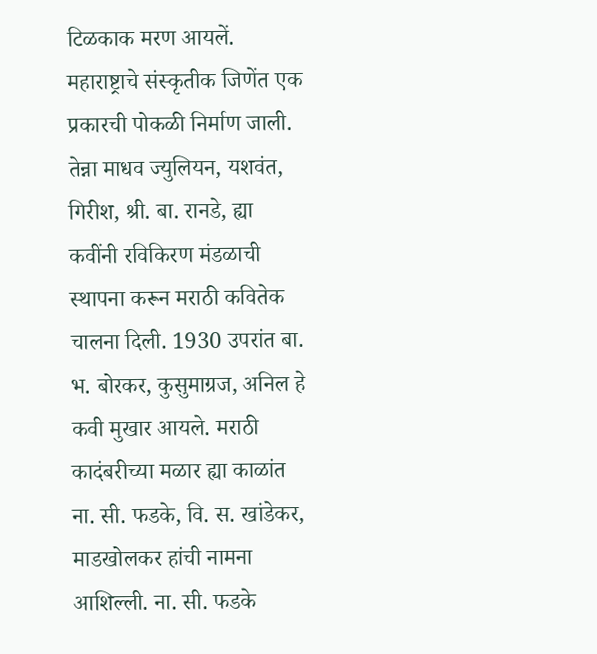टिळकाक मरण आयलें. महाराष्ट्राचे संस्कृतीक जिणेंत एक प्रकारची पोकळी निर्माण जाली. तेन्ना माधव ज्युलियन, यशवंत, गिरीश, श्री. बा. रानडे, ह्या कवींनी रविकिरण मंडळाची स्थापना करून मराठी कवितेक चालना दिली. 1930 उपरांत बा. भ. बोरकर, कुसुमाग्रज, अनिल हे कवी मुखार आयले. मराठी कादंबरीच्या मळार ह्या काळांत ना. सी. फडके, वि. स. खांडेकर, माडखोलकर हांची नामना आशिल्ली. ना. सी. फडके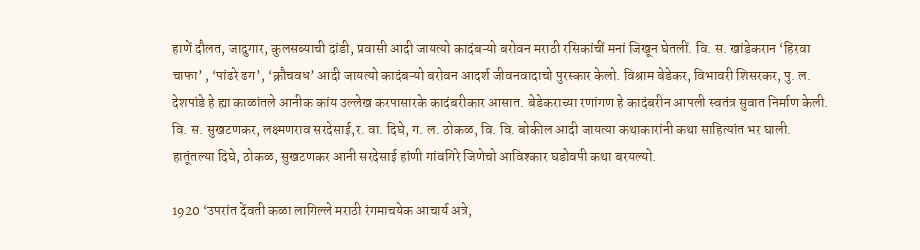हाणें दौलत, जादुगार, कुलसब्याची दांडी, प्रवासी आदी जायत्यो कादंबऱ्यो बरोवन मराठी रसिकांचीं मनां जिखून घेतलीं. वि. स. खांडेकरान ‘हिरवा चाफा’ , ‘पांढरे ढग’, ‘क्रौचवध’ आदी जायत्यो कादंबऱ्यो बरोवन आदर्श जीवनवादाचो पुरस्कार केलो. विश्राम बेडेकर, विभावरी शिसरकर, पु. ल. देशपांडे हे ह्या काळांतले आनीक कांय उल्लेख करपासारके कादंबरीकार आसात. बेडेकराच्या रणांगण हे कादंबरीन आपली स्वतंत्र सुवात निर्माण केली. वि. स. सुखटणकर, लक्ष्मणराव सरदेसाई,र. वा. दिघे, ग. ल. ठोकळ, वि. वि. बोकील आदी जायत्या कथाकारांनी कथा साहित्यांत भर घाली. हातूंतल्या दिघे, ठोकळ, सुखटणकर आनी सरदेसाई हांणी गांवगिरे जिणेचो आविश्कार घडोवपी कथा बरयल्यो.

1920 ‘उपरांत देंवती कळा लागिल्ले मराठी रंगमाचयेक आचार्य अत्रे,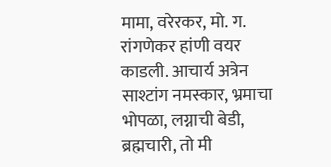मामा, वरेरकर, मो. ग. रांगणेकर हांणी वयर काडली. आचार्य अत्रेन साश्टांग नमस्कार, भ्रमाचा भोपळा, लग्नाची बेडी, ब्रह्मचारी, तो मी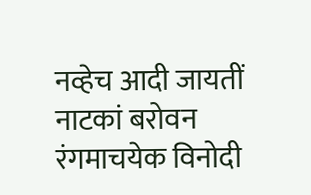नव्हेच आदी जायतीं नाटकां बरोवन रंगमाचयेक विनोदी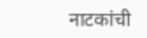नाटकांची